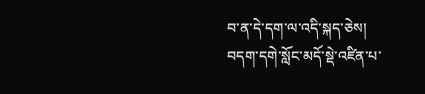བ་ན་དེ་དག་ལ་འདི་སྐད་ཅེས། བདག་དགེ་སློང་མདོ་སྡེ་འཛིན་པ་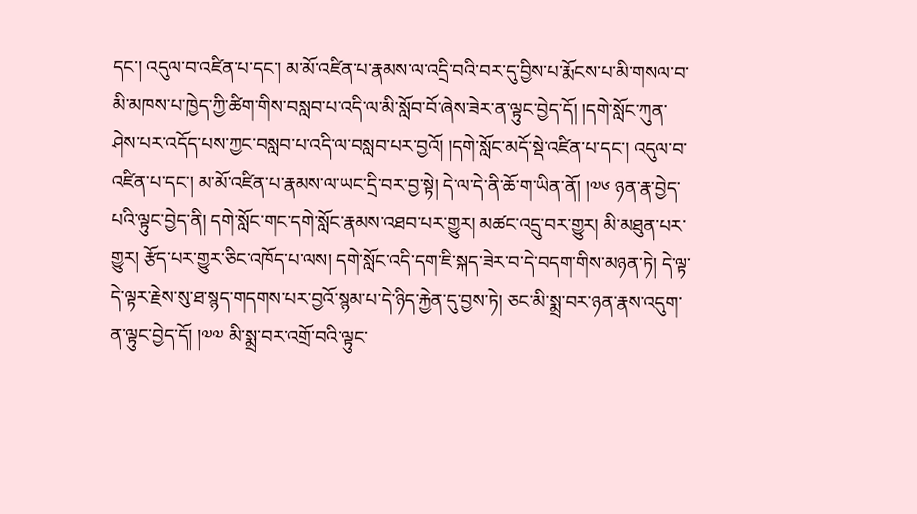དང་། འདུལ་བ་འཛིན་པ་དང་། མ་མོ་འཛིན་པ་རྣམས་ལ་འདྲི་བའི་བར་དུ་བྱིས་པ་རྨོངས་པ་མི་གསལ་བ་མི་མཁས་པ་ཁྱེད་ཀྱི་ཚིག་གིས་བསླབ་པ་འདི་ལ་མི་སློབ་བོ་ཞེས་ཟེར་ན་ལྟུང་བྱེད་དོ། །དགེ་སློང་ཀུན་ཤེས་པར་འདོད་པས་ཀྱང་བསླབ་པ་འདི་ལ་བསླབ་པར་བྱའོ། །དགེ་སློང་མདོ་སྡེ་འཛིན་པ་དང་། འདུལ་བ་འཛིན་པ་དང་། མ་མོ་འཛིན་པ་རྣམས་ལ་ཡང་དྲི་བར་བྱ་སྟེ། དེ་ལ་དེ་ནི་ཆོ་ག་ཡིན་ནོ། །༧༦ ཉན་རྣ་བྱེད་པའི་ལྟུང་བྱེད་ནི། དགེ་སློང་གང་དགེ་སློང་རྣམས་འཐབ་པར་གྱུར། མཚང་འདྲུ་བར་གྱུར། མི་མཐུན་པར་གྱུར། རྩོད་པར་གྱུར་ཅིང་འཁོད་པ་ལས། དགེ་སློང་འདི་དག་ཇི་སྐད་ཟེར་བ་དེ་བདག་གིས་མཉན་ཏེ། དེ་ལྟ་དེ་ལྟར་རྗེས་སུ་ཐ་སྙད་གདགས་པར་བྱའོ་སྙམ་པ་དེ་ཉིད་རྐྱེན་དུ་བྱས་ཏེ། ཅང་མི་སྨྲ་བར་ཉན་རྣས་འདུག་ན་ལྟུང་བྱེད་དོ། །༧༧ མི་སྨྲ་བར་འགྲོ་བའི་ལྟུང་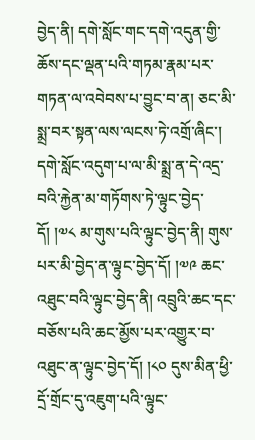བྱེད་ནི། དགེ་སློང་གང་དགེ་འདུན་གྱི་ཆོས་དང་ལྡན་པའི་གཏམ་རྣམ་པར་གཏན་ལ་འབེབས་པ་བྱུང་བ་ན། ཅང་མི་སྨྲ་བར་སྟན་ལས་ལངས་ཏེ་འགྲོ་ཞིང་། དགེ་སློང་འདུག་པ་ལ་མི་སྨྲ་ན་དེ་འདྲ་བའི་རྐྱེན་མ་གཏོགས་ཏེ་ལྟུང་བྱེད་དོ། །༧༨ མ་གུས་པའི་ལྟུང་བྱེད་ནི། གུས་པར་མི་བྱེད་ན་ལྟུང་བྱེད་དོ། །༧༩ ཆང་འཐུང་བའི་ལྟུང་བྱེད་ནི། འབྲུའི་ཆང་དང་བཅོས་པའི་ཆང་མྱོས་པར་འགྱུར་བ་འཐུང་ན་ལྟུང་བྱེད་དོ། །༨༠ དུས་མིན་ཕྱི་དྲོ་གྲོང་དུ་འཇུག་པའི་ལྟུང་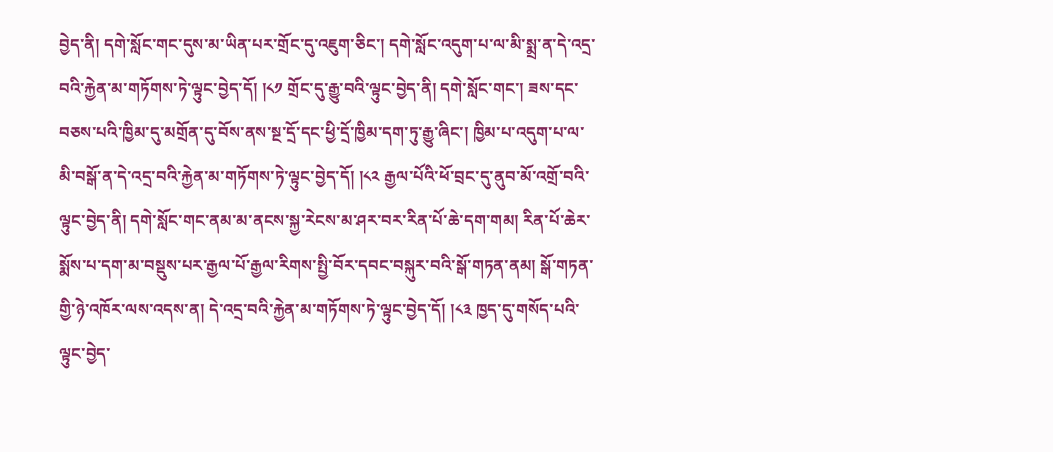བྱེད་ནི། དགེ་སློང་གང་དུས་མ་ཡིན་པར་གྲོང་དུ་འཇུག་ཅིང་། དགེ་སློང་འདུག་པ་ལ་མི་སྨྲ་ན་དེ་འདྲ་བའི་རྐྱེན་མ་གཏོགས་ཏེ་ལྟུང་བྱེད་དོ། །༨༡ གྲོང་དུ་རྒྱུ་བའི་ལྟུང་བྱེད་ནི། དགེ་སློང་གང་། ཟས་དང་བཅས་པའི་ཁྱིམ་དུ་མགྲོན་དུ་བོས་ནས་སྔ་དྲོ་དང་ཕྱི་དྲོ་ཁྱིམ་དག་ཏུ་རྒྱུ་ཞིང་། ཁྱིམ་པ་འདུག་པ་ལ་མི་བསྒོ་ན་དེ་འདྲ་བའི་རྐྱེན་མ་གཏོགས་ཏེ་ལྟུང་བྱེད་དོ། །༨༢ རྒྱལ་པོའི་ཕོ་བྲང་དུ་ནུབ་མོ་འགྲོ་བའི་ལྟུང་བྱེད་ནི། དགེ་སློང་གང་ནམ་མ་ནངས་སྐྱ་རེངས་མ་ཤར་བར་རིན་པོ་ཆེ་དག་གམ། རིན་པོ་ཆེར་སྨོས་པ་དག་མ་བསྡུས་པར་རྒྱལ་པོ་རྒྱལ་རིགས་སྤྱི་བོར་དབང་བསྐུར་བའི་སྒོ་གཏན་ནམ། སྒོ་གཏན་གྱི་ཉེ་འཁོར་ལས་འདས་ན། དེ་འདྲ་བའི་རྐྱེན་མ་གཏོགས་ཏེ་ལྟུང་བྱེད་དོ། །༨༣ ཁྱད་དུ་གསོད་པའི་ལྟུང་བྱེད་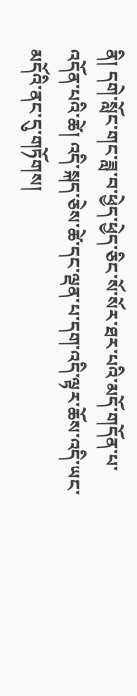ནི། དགེ་སློང་གང་ཟླ་བ་ཕྱེད་ཕྱེད་ཅིང་སོ་སོར་ཐར་པའི་མདོ་གདོན་པ་འདོན་པའི་ཚེ། འདི་སྐད་ཅེས་ཚེ་དང་ལྡན་པ་དག་འདི་ལྟར་ཆོས་འདི་ཡང་མདོའི་ནང་དུ་གཏོགས།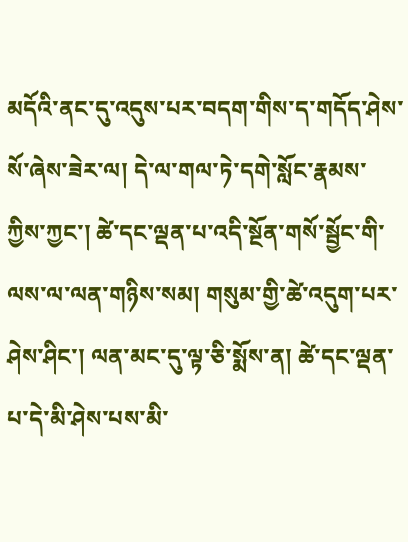མདོའི་ནང་དུ་འདུས་པར་བདག་གིས་ད་གདོད་ཤེས་སོ་ཞེས་ཟེར་ལ། དེ་ལ་གལ་ཏེ་དགེ་སློང་རྣམས་ཀྱིས་ཀྱང་། ཚེ་དང་ལྡན་པ་འདི་སྔོན་གསོ་སྦྱོང་གི་ལས་ལ་ལན་གཉིས་སམ། གསུམ་གྱི་ཚེ་འདུག་པར་ཤེས་ཤིང་། ལན་མང་དུ་ལྟ་ཅི་སྨོས་ན། ཚེ་དང་ལྡན་པ་དེ་མི་ཤེས་པས་མི་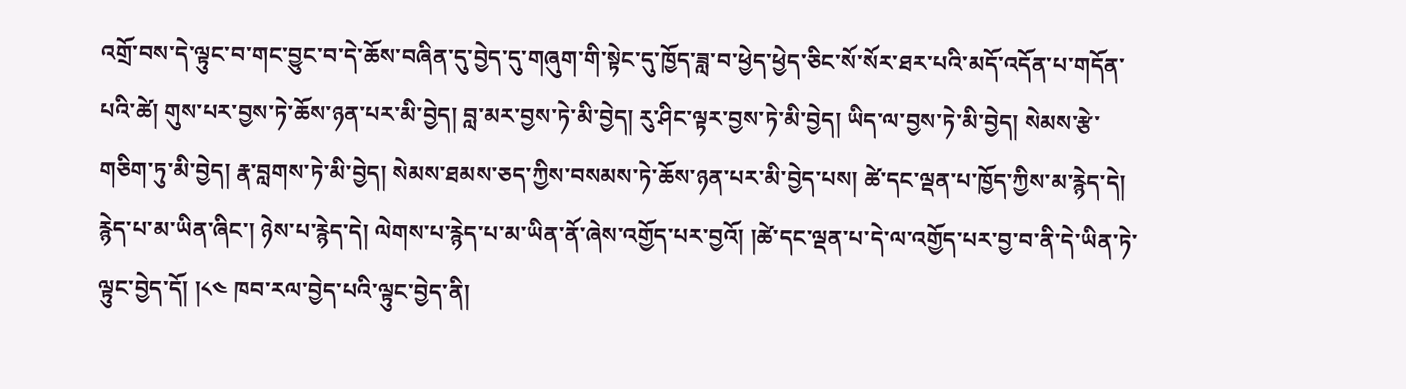འགྲོ་བས་དེ་ལྟུང་བ་གང་བྱུང་བ་དེ་ཆོས་བཞིན་དུ་བྱེད་དུ་གཞུག་གི་སྟེང་དུ་ཁྱོད་ཟླ་བ་ཕྱེད་ཕྱེད་ཅིང་སོ་སོར་ཐར་པའི་མདོ་འདོན་པ་གདོན་པའི་ཚེ། གུས་པར་བྱས་ཏེ་ཆོས་ཉན་པར་མི་བྱེད། བླ་མར་བྱས་ཏེ་མི་བྱེད། རུ་ཤིང་ལྟར་བྱས་ཏེ་མི་བྱེད། ཡིད་ལ་བྱས་ཏེ་མི་བྱེད། སེམས་རྩེ་གཅིག་ཏུ་མི་བྱེད། རྣ་བླགས་ཏེ་མི་བྱེད། སེམས་ཐམས་ཅད་ཀྱིས་བསམས་ཏེ་ཆོས་ཉན་པར་མི་བྱེད་པས། ཚེ་དང་ལྡན་པ་ཁྱོད་ཀྱིས་མ་རྙེད་དེ། རྙེད་པ་མ་ཡིན་ཞིང་། ཉེས་པ་རྙེད་དེ། ལེགས་པ་རྙེད་པ་མ་ཡིན་ནོ་ཞེས་འགྱོད་པར་བྱའོ། །ཚེ་དང་ལྡན་པ་དེ་ལ་འགྱོད་པར་བྱ་བ་ནི་དེ་ཡིན་ཏེ་ལྟུང་བྱེད་དོ། །༨༤ ཁབ་རལ་བྱེད་པའི་ལྟུང་བྱེད་ནི།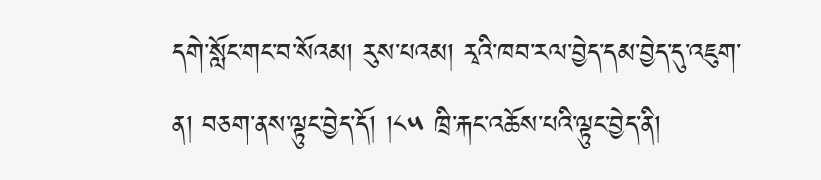དགེ་སློང་གང་བ་སོའམ། རུས་པའམ། རྭའི་ཁབ་རལ་བྱེད་དམ་བྱེད་དུ་འཇུག་ན། བཅག་ནས་ལྟུང་བྱེད་དོ། །༨༥ ཁྲི་རྐང་འཆོས་པའི་ལྟུང་བྱེད་ནི།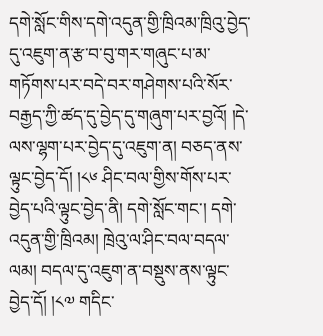དགེ་སློང་གིས་དགེ་འདུན་གྱི་ཁྲིའམ་ཁྲིའུ་བྱེད་དུ་འཇུག་ན་རྩ་བ་བུ་གར་གཞུང་པ་མ་གཏོགས་པར་བདེ་བར་གཤེགས་པའི་སོར་བརྒྱད་ཀྱི་ཚད་དུ་བྱེད་དུ་གཞུག་པར་བྱའོ། །དེ་ལས་ལྷག་པར་བྱེད་དུ་འཇུག་ན། བཅད་ནས་ལྟུང་བྱེད་དོ། །༨༦ ཤིང་བལ་གྱིས་གོས་པར་བྱེད་པའི་ལྟུང་བྱེད་ནི། དགེ་སློང་གང་། དགེ་འདུན་གྱི་ཁྲིའམ། ཁྲེའུ་ལ་ཤིང་བལ་བདལ་ལམ། བདལ་དུ་འཇུག་ན་བསྡུས་ནས་ལྟུང་བྱེད་དོ། །༨༧ གདིང་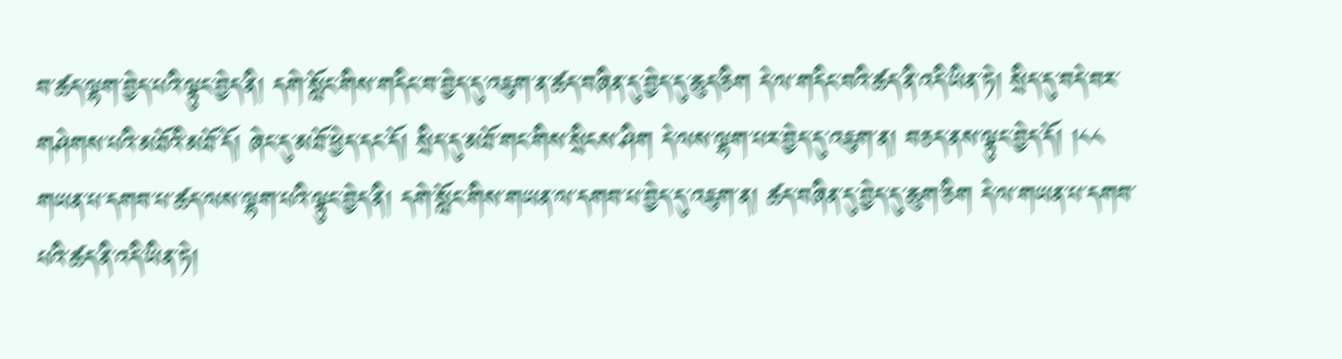བ་ཚད་ལྷག་བྱེད་པའི་ལྟུང་བྱེད་ནི། དགེ་སློང་གིས་གདིང་བ་བྱེད་དུ་འཇུག་ན་ཚད་བཞིན་དུ་བྱེད་དུ་ཆུད་ཅིག དེ་ལ་གདིང་བའི་ཚད་ནི་འདི་ཡིན་ཏེ། སྲིད་དུ་བདེ་བར་གཤེགས་པའི་མཐོའི་མཐོ་དོ། ཞེང་དུ་མཐོ་ཕྱེད་དང་དོ། སྲིད་དུ་མཐོ་གང་གིས་སྲིངས་ཤིག དེ་ལས་ལྷག་པར་བྱེད་དུ་འཇུག་ན། བཅད་ནས་ལྟུང་བྱེད་དོ། །༨༨ གཡན་པ་དགབ་པ་ཚད་ལས་ལྷག་པའི་ལྟུང་བྱེད་ནི། དགེ་སློང་གིས་གཡན་ལ་དགབ་པ་བྱེད་དུ་འཇུག་ན། ཚད་བཞིན་དུ་བྱེད་དུ་ཆུག་ཅིག དེ་ལ་གཡན་པ་དགབ་པའི་ཚད་ནི་འདི་ཡིན་ཏེ།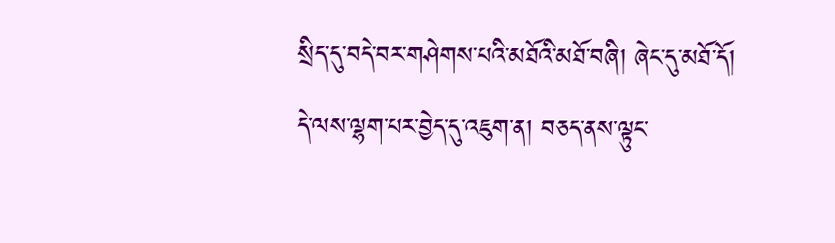སྲིད་དུ་བདེ་བར་གཤེགས་པའི་མཐོའི་མཐོ་བཞི། ཞེང་དུ་མཐོ་དོ། དེ་ལས་ལྷག་པར་བྱེད་དུ་འཇུག་ན། བཅད་ནས་ལྟུང་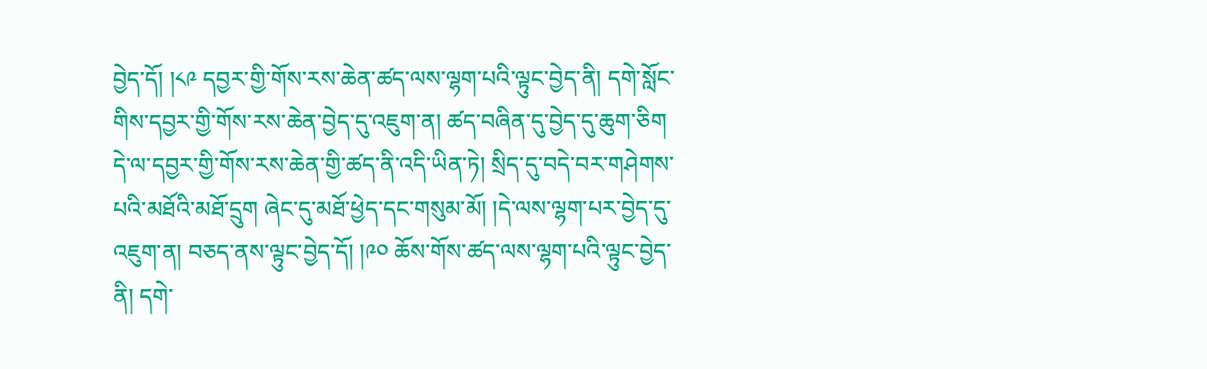བྱེད་དོ། །༨༩ དབྱར་གྱི་གོས་རས་ཆེན་ཚད་ལས་ལྷག་པའི་ལྟུང་བྱེད་ནི། དགེ་སློང་གིས་དབྱར་གྱི་གོས་རས་ཆེན་བྱེད་དུ་འཇུག་ན། ཚད་བཞིན་དུ་བྱེད་དུ་ཆུག་ཅིག དེ་ལ་དབྱར་གྱི་གོས་རས་ཆེན་གྱི་ཚད་ནི་འདི་ཡིན་ཏེ། སྲིད་དུ་བདེ་བར་གཤེགས་པའི་མཐོའི་མཐོ་དྲུག ཞེང་དུ་མཐོ་ཕྱེད་དང་གསུམ་མོ། །དེ་ལས་ལྷག་པར་བྱེད་དུ་འཇུག་ན། བཅད་ནས་ལྟུང་བྱེད་དོ། །༩༠ ཆོས་གོས་ཚད་ལས་ལྷག་པའི་ལྟུང་བྱེད་ནི། དགེ་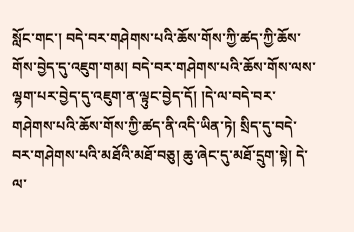སློང་གང་། བདེ་བར་གཤེགས་པའི་ཆོས་གོས་ཀྱི་ཚད་ཀྱི་ཆོས་གོས་བྱེད་དུ་འཇུག་གམ། བདེ་བར་གཤེགས་པའི་ཆོས་གོས་ལས་ལྷག་པར་བྱེད་དུ་འཇུག་ན་ལྟུང་བྱེད་དོ། །དེ་ལ་བདེ་བར་གཤེགས་པའི་ཆོས་གོས་ཀྱི་ཚད་ནི་འདི་ཡིན་ཏེ། སྲིད་དུ་བདེ་བར་གཤེགས་པའི་མཐོའི་མཐོ་བཅུ། ཆུ་ཞེང་དུ་མཐོ་དྲུག་སྟེ། དེ་ལ་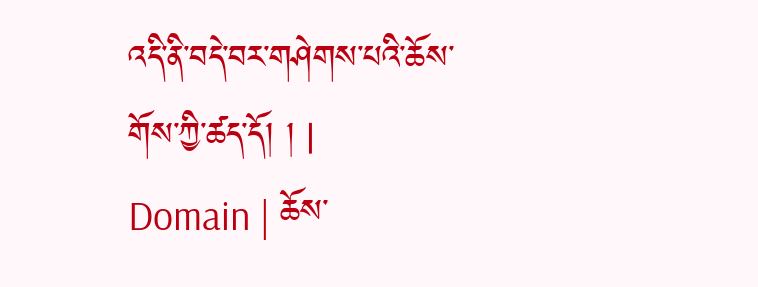འདི་ནི་བདེ་བར་གཤེགས་པའི་ཆོས་གོས་ཀྱི་ཚད་དོ། ། |
Domain | ཆོས་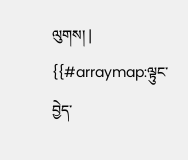ལུགས། |
{{#arraymap:ལྟུང་བྱེད་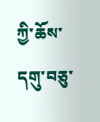ཀྱི་ཆོས་དགུ་བཅུ་